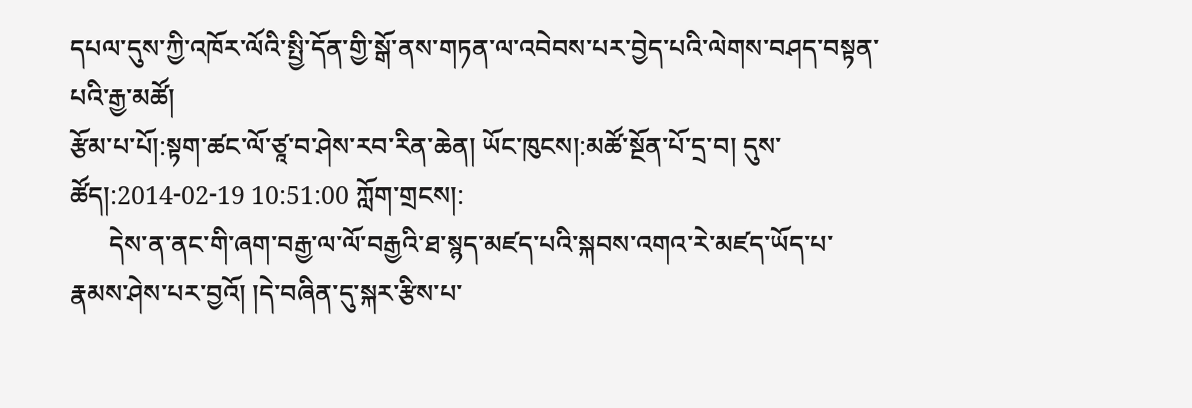དཔལ་དུས་ཀྱི་འཁོར་ལོའི་སྤྱི་དོན་གྱི་སྒོ་ནས་གཏན་ལ་འབེབས་པར་བྱེད་པའི་ལེགས་བཤད་བསྟན་པའི་རྒྱ་མཚོ།
རྩོམ་པ་པོ།:སྟག་ཚང་ལོ་ཙཱ་བ་ཤེས་རབ་རིན་ཆེན། ཡོང་ཁུངས།:མཚོ་སྔོན་པོ་དྲ་བ། དུས་ཚོད།:2014-02-19 10:51:00 ཀློག་གྲངས།:
      དེས་ན་ནང་གི་ཞག་བརྒྱ་ལ་ལོ་བརྒྱའི་ཐ་སྙད་མཛད་པའི་སྐབས་འགའ་རེ་མཛད་ཡོད་པ་རྣམས་ཤེས་པར་བྱའོ། །དེ་བཞིན་དུ་སྐར་རྩིས་པ་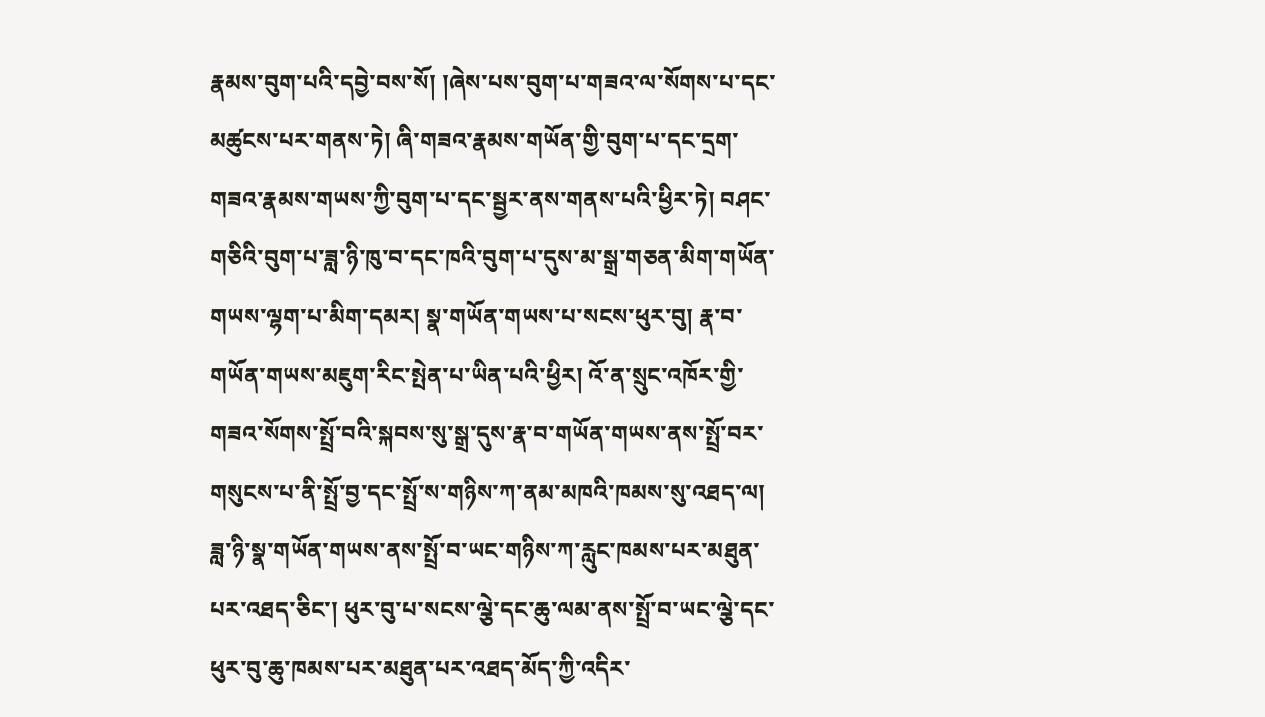རྣམས་བུག་པའི་དབྱེ་བས་སོ། །ཞེས་པས་བུག་པ་གཟའ་ལ་སོགས་པ་དང་མཚུངས་པར་གནས་ཏེ། ཞི་གཟའ་རྣམས་གཡོན་གྱི་བུག་པ་དང་དྲག་གཟའ་རྣམས་གཡས་ཀྱི་བུག་པ་དང་སྦྱར་ནས་གནས་པའི་ཕྱིར་ཏེ། བཤང་གཅིའི་བུག་པ་ཟླ་ཉི་ཁུ་བ་དང་ཁའི་བུག་པ་དུས་མ་སྒྲ་གཅན་མིག་གཡོན་གཡས་ལྷག་པ་མིག་དམར། སྣ་གཡོན་གཡས་པ་སངས་ཕུར་བུ། རྣ་བ་གཡོན་གཡས་མཇུག་རིང་སྤེན་པ་ཡིན་པའི་ཕྱིར། འོ་ན་སྲུང་འཁོར་གྱི་གཟའ་སོགས་སྤྲོ་བའི་སྐབས་སུ་སྒྲ་དུས་རྣ་བ་གཡོན་གཡས་ནས་སྤྲོ་བར་གསུངས་པ་ནི་སྤྲོ་བྱ་དང་སྤྲོ་ས་གཉིས་ཀ་ནམ་མཁའི་ཁམས་སུ་འཐད་ལ། ཟླ་ཉི་སྣ་གཡོན་གཡས་ནས་སྤྲོ་བ་ཡང་གཉིས་ཀ་རླུང་ཁམས་པར་མཐུན་པར་འཐད་ཅིང་། ཕུར་བུ་པ་སངས་ལྕེ་དང་ཆུ་ལམ་ནས་སྤྲོ་བ་ཡང་ལྕེ་དང་ཕུར་བུ་ཆུ་ཁམས་པར་མཐུན་པར་འཐད་མོད་ཀྱི་འདིར་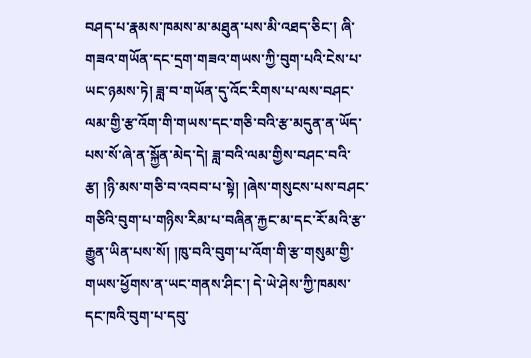བཤད་པ་རྣམས་ཁམས་མ་མཐུན་པས་མི་འཐད་ཅིང་། ཞི་གཟའ་གཡོན་དང་དྲག་གཟའ་གཡས་ཀྱི་བུག་པའི་ངེས་པ་ཡང་ཉམས་ཏེ། ཟླ་བ་གཡོན་དུ་འོང་རིགས་པ་ལས་བཤང་ལམ་གྱི་རྩ་འོག་གི་གཡས་དང་གཅི་བའི་རྩ་མདུན་ན་ཡོད་པས་སོ་ཞེ་ན་སྐྱོན་མེད་དེ། ཟླ་བའི་ལམ་གྱིས་བཤང་བའི་རྩ། །ཉི་མས་གཅི་བ་འབབ་པ་སྟེ། །ཞེས་གསུངས་པས་བཤང་གཅིའི་བུག་པ་གཉིས་རིམ་པ་བཞིན་རྐྱང་མ་དང་རོ་མའི་རྩ་རྒྱུན་ཡིན་པས་སོ། །ཁུ་བའི་བུག་པ་འོག་གི་རྩ་གསུམ་གྱི་གཡས་ཕྱོགས་ན་ཡང་གནས་ཤིང་། དེ་ཡེ་ཤེས་ཀྱི་ཁམས་དང་ཁའི་བུག་པ་དབུ་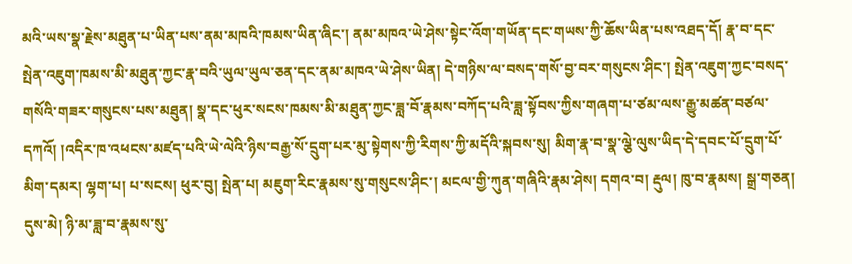མའི་ཡས་སྣ་རྗེས་མཐུན་པ་ཡིན་པས་ནམ་མཁའི་ཁམས་ཡིན་ཞིང་། ནམ་མཁའ་ཡེ་ཤེས་སྟེང་འོག་གཡོན་དང་གཡས་ཀྱི་ཆོས་ཡིན་པས་འཐད་དོ། རྣ་བ་དང་སྤེན་འཇུག་ཁམས་མི་མཐུན་ཀྱང་རྣ་བའི་ཡུལ་ཡུལ་ཅན་དང་ནམ་མཁའ་ཡེ་ཤེས་ཡིན། དེ་གཉིས་ལ་བསད་གསོ་བྱ་བར་གསུངས་ཤིང་། སྤེན་འཇུག་ཀྱང་བསད་གསོའི་གཟར་གསུངས་པས་མཐུན། སྣ་དང་ཕུར་སངས་ཁམས་མི་མཐུན་ཀྱང་ཟླ་བོ་རྣམས་བཀོད་པའི་ཟླ་སྟོབས་ཀྱིས་གཞག་པ་ཙམ་ལས་རྒྱུ་མཚན་བཙལ་དཀའོ། །འདིར་ཁ་འཕངས་མཛད་པའི་ཡེ་ལེའི་ཉིས་བརྒྱ་སོ་དྲུག་པར་མུ་སྟེགས་ཀྱི་རིགས་ཀྱི་མདོའི་སྐབས་སུ། མིག་རྣ་བ་སྣ་ལྕེ་ལུས་ཡིད་དེ་དབང་པོ་དྲུག་པོ་མིག་དམར། ལྷག་པ། པ་སངས། ཕུར་བུ། སྤེན་པ། མཇུག་རིང་རྣམས་སུ་གསུངས་ཤིང་། མངལ་གྱི་ཀུན་གཞིའི་རྣམ་ཤེས། དགའ་བ། རྡུལ། ཁུ་བ་རྣམས། སྒྲ་གཅན། དུས་མེ། ཉི་མ་ཟླ་བ་རྣམས་སུ་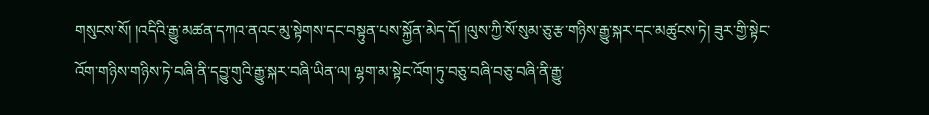གསུངས་སོ། །འདིའི་རྒྱུ་མཚན་དཀའ་ནའང་མུ་སྟེགས་དང་བསྟུན་པས་སྐྱོན་མེད་དོ། །ལུས་ཀྱི་སོ་སུམ་ཅུ་རྩ་གཉིས་རྒྱུ་སྐར་དང་མཚུངས་ཏེ། ཟུར་གྱི་སྟེང་འོག་གཉིས་གཉིས་ཏེ་བཞི་ནི་དབྱུ་གུའི་རྒྱུ་སྐར་བཞི་ཡིན་ལ། ལྷག་མ་སྟེང་འོག་ཏུ་བཅུ་བཞི་བཅུ་བཞི་ནི་རྒྱུ་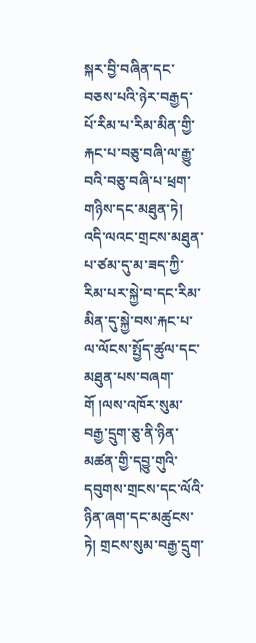སྐར་བྱི་བཞིན་དང་བཅས་པའི་ཉེར་བརྒྱད་པོ་རིམ་པ་རིམ་མིན་གྱི་རྐང་པ་བཅུ་བཞི་ལ་རྒྱུ་བའི་བཅུ་བཞི་པ་ཕྲག་གཉིས་དང་མཐུན་ཏེ། འདི་ལའང་གྲངས་མཐུན་པ་ཙམ་དུ་མ་ཟད་ཀྱི་རིམ་པར་སྐྱེ་བ་དང་རིམ་མིན་དུ་སྐྱེ་བས་རྐང་པ་ལ་ལོངས་སྤྱོད་ཚུལ་དང་མཐུན་པས་བཞག་གོ །ལས་འཁོར་སུམ་བརྒྱ་དྲུག་ཅུ་ནི་ཉིན་མཚན་གྱི་དབྱུ་གུའི་དབུགས་གྲངས་དང་ལོའི་ཉིན་ཞག་དང་མཚུངས་ཏེ། གྲངས་སུམ་བརྒྱ་དྲུག་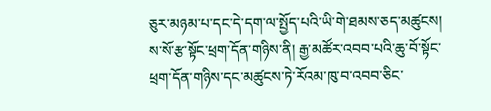ཅུར་མཉམ་པ་དང་དེ་དག་ལ་སྤྱོད་པའི་ཡི་གེ་ཐམས་ཅད་མཚུངས། ས་སོ་རྩ་སྟོང་ཕྲག་དོན་གཉིས་ནི། རྒྱ་མཚོར་འབབ་པའི་ཆུ་བོ་སྟོང་ཕྲག་དོན་གཉིས་དང་མཚུངས་ཏེ་རོའམ་ཁུ་བ་འབབ་ཅིང་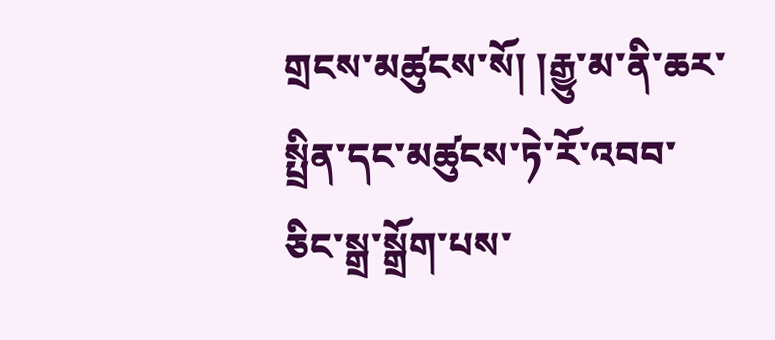གྲངས་མཚུངས་སོ། །རྒྱུ་མ་ནི་ཆར་སྤྲིན་དང་མཚུངས་ཏེ་རོ་འབབ་ཅིང་སྒྲ་སྒྲོག་པས་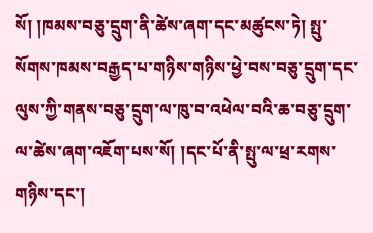སོ། །ཁམས་བཅུ་དྲུག་ནི་ཚེས་ཞག་དང་མཚུངས་ཏེ། སྤུ་སོགས་ཁམས་བརྒྱད་པ་གཉིས་གཉིས་ཕྱེ་བས་བཅུ་དྲུག་དང་ལུས་ཀྱི་གནས་བཅུ་དྲུག་ལ་ཁུ་བ་འཕེལ་བའི་ཆ་བཅུ་དྲུག་ལ་ཚེས་ཞག་འཇོག་པས་སོ། །དང་པོ་ནི་སྤུ་ལ་ཕྲ་རགས་གཉིས་དང་།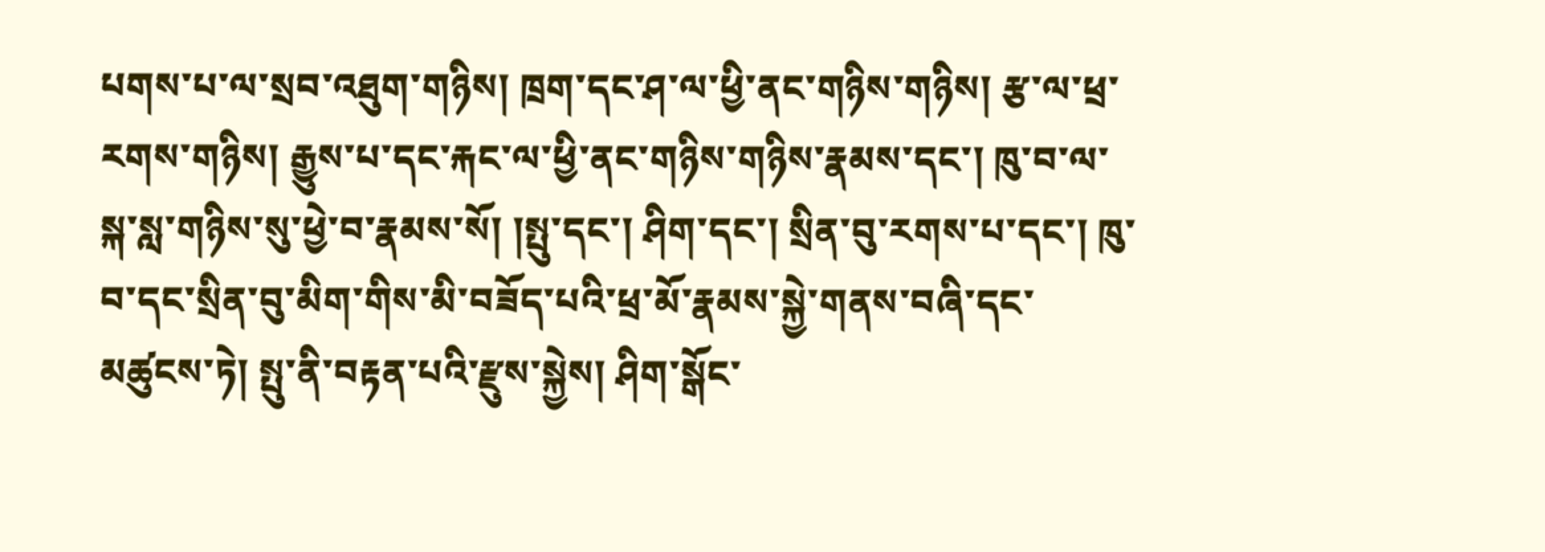པགས་པ་ལ་སྲབ་འཐུག་གཉིས། ཁྲག་དང་ཤ་ལ་ཕྱི་ནང་གཉིས་གཉིས། རྩ་ལ་ཕྲ་རགས་གཉིས། རྒྱུས་པ་དང་རྐང་ལ་ཕྱི་ནང་གཉིས་གཉིས་རྣམས་དང་། ཁུ་བ་ལ་སྐ་སླ་གཉིས་སུ་ཕྱེ་བ་རྣམས་སོ། །སྤུ་དང་། ཤིག་དང་། སྲིན་བུ་རགས་པ་དང་། ཁུ་བ་དང་སྲིན་བུ་མིག་གིས་མི་བཟོད་པའི་ཕྲ་མོ་རྣམས་སྐྱེ་གནས་བཞི་དང་མཚུངས་ཏེ། སྤུ་ནི་བརྟན་པའི་རྫུས་སྐྱེས། ཤིག་སྒོང་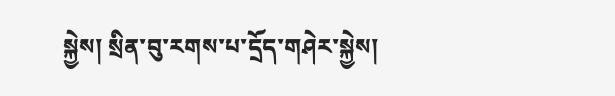སྐྱེས། སྲིན་བུ་རགས་པ་དྲོད་གཤེར་སྐྱེས།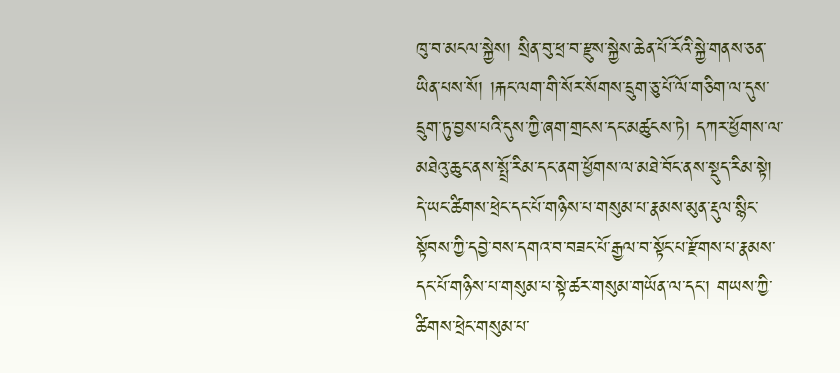ཁུ་བ་མངལ་སྐྱེས། སྲིན་བུ་ཕྲ་བ་རྫུས་སྐྱེས་ཆེན་པོ་རོའི་སྐྱེ་གནས་ཅན་ཡིན་པས་སོ། །རྐང་ལག་གི་སོར་སོགས་དྲུག་ཅུ་པོ་ལོ་གཅིག་ལ་དུས་དྲུག་ཏུ་བྱས་པའི་དུས་ཀྱི་ཞག་གྲངས་དང་མཚུངས་ཏེ། དཀར་ཕྱོགས་ལ་མཐེའུ་ཆུང་ནས་སྤྲོ་རིམ་དང་ནག་ཕྱོགས་ལ་མཐེ་བོང་ནས་སྡུད་རིམ་སྟེ། དེ་ཡང་ཚིགས་ཕྲེང་དང་པོ་གཉིས་པ་གསུམ་པ་རྣམས་མུན་རྡུལ་སྙིང་སྟོབས་ཀྱི་དབྱེ་བས་དགའ་བ་བཟང་པོ་རྒྱལ་བ་སྟོང་པ་རྫོགས་པ་རྣམས་དང་པོ་གཉིས་པ་གསུམ་པ་སྟེ་ཚར་གསུམ་གཡོན་ལ་དང་། གཡས་ཀྱི་ཚིགས་ཕྲེང་གསུམ་པ་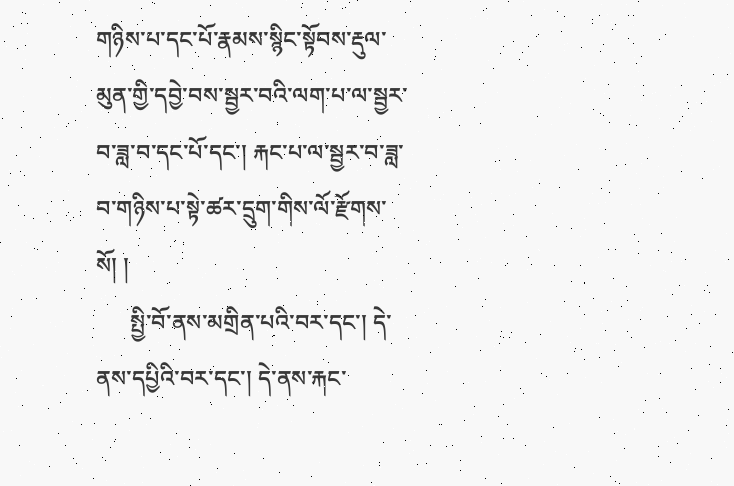གཉིས་པ་དང་པོ་རྣམས་སྙིང་སྟོབས་རྡུལ་མུན་གྱི་དབྱེ་བས་སྦྱར་བའི་ལག་པ་ལ་སྦྱར་བ་ཟླ་བ་དང་པོ་དང་། རྐང་པ་ལ་སྦྱར་བ་ཟླ་བ་གཉིས་པ་སྟེ་ཚར་དྲུག་གིས་ལོ་རྫོགས་སོ། །
      སྤྱི་བོ་ནས་མགྲིན་པའི་བར་དང་། དེ་ནས་དཔྱིའི་བར་དང་། དེ་ནས་རྐང་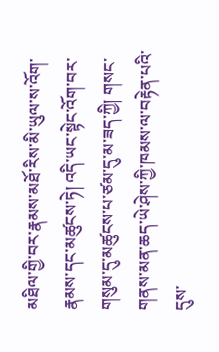མཐིལ་གྱི་བར་རྣམས་མཐོ་རིས་མི་ཡུལ་ས་འོག་རྣམས་དང་མཚུངས་ཏེ། འདི་ཡང་སྟེང་འོག་བར་གསུམ་དུ་མཚུངས་པ་ཙམ་དུ་མ་ཟད་ཀྱི། གསང་གནས་མན་ཆད་ཡེ་ཤེས་ཀྱི་ཁམས་ལ་བརྟེན་པའི་དུས་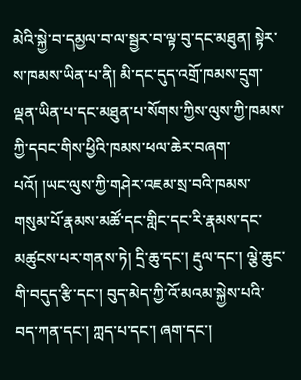མེའི་སྐྱེ་བ་དམྱལ་བ་ལ་སྦྱར་བ་ལྟ་བུ་དང་མཐུན། སྟེར་ས་ཁམས་ཡིན་པ་ནི། མི་དང་དུད་འགྲོ་ཁམས་དྲུག་ལྡན་ཡིན་པ་དང་མཐུན་པ་སོགས་ཀྱིས་ལུས་ཀྱི་ཁམས་ཀྱི་དབང་གིས་ཕྱིའི་ཁམས་ཕལ་ཆེར་བཞག་པའོ། །ཡང་ལུས་ཀྱི་གཤེར་འཇམ་སྲ་བའི་ཁམས་གསུམ་པོ་རྣམས་མཚོ་དང་གླིང་དང་རི་རྣམས་དང་མཚུངས་པར་གནས་ཏེ། དྲི་ཆུ་དང་། རྡུལ་དང་། ལྕེ་ཆུང་གི་བདུད་རྩི་དང་། བུད་མེད་ཀྱི་འོ་མའམ་སྐྱེས་པའི་བད་ཀན་དང་། ཀླད་པ་དང་། ཞག་དང་།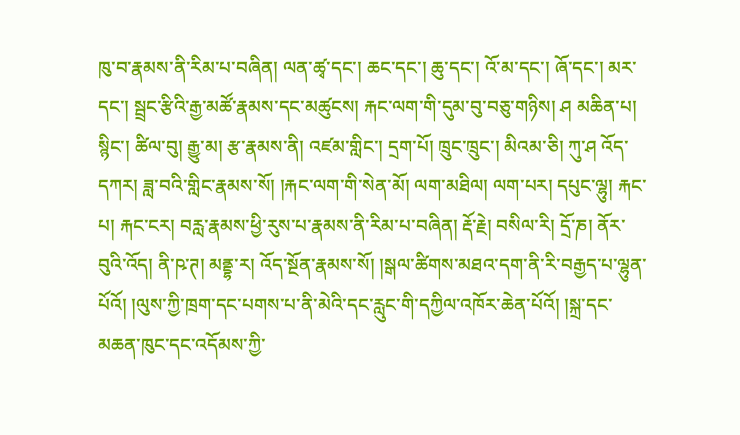ཁུ་བ་རྣམས་ནི་རིམ་པ་བཞིན། ལན་ཚྭ་དང་། ཆང་དང་། ཆུ་དང་། འོ་མ་དང་། ཞོ་དང་། མར་དང་། སྦྲང་རྩིའི་རྒྱ་མཚོ་རྣམས་དང་མཚུངས། རྐང་ལག་གི་དུམ་བུ་བཅུ་གཉིས། ཤ མཆིན་པ། སྙིང་། ཚིལ་བུ། རྒྱུ་མ། རྩ་རྣམས་ནི། འཛམ་གླིང་། དྲག་པོ། ཁྲུང་ཁྲུང་། མིའམ་ཅི། ཀུ་ཤ འོད་དཀར། ཟླ་བའི་གླིང་རྣམས་སོ། །རྐང་ལག་གི་སེན་མོ། ལག་མཐིལ། ལག་པར། དཔུང་ལྷུ། རྐང་པ། རྐང་ངར། བརླ་རྣམས་ཕྱི་རུས་པ་རྣམས་ནི་རིམ་པ་བཞིན། རྡོ་རྗེ། བསིལ་རི། དྲོ་ཎ། ནོར་བུའི་འོད། ནི་ཥ་ཊ། མནྡྷ་ར། འོད་སྔོན་རྣམས་སོ། །སྒལ་ཚིགས་མཐའ་དག་ནི་རི་བརྒྱད་པ་ལྷུན་པོའོ། །ལུས་ཀྱི་ཁྲག་དང་པགས་པ་ནི་མེའི་དང་རླུང་གི་དཀྱིལ་འཁོར་ཆེན་པོའོ། །སྐྲ་དང་མཆན་ཁུང་དང་འདོམས་ཀྱི་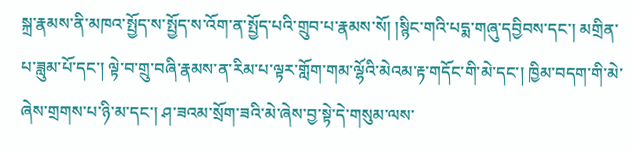སྐྲ་རྣམས་ནི་མཁའ་སྤྱོད་ས་སྤྱོད་ས་འོག་ན་སྤྱོད་པའི་གྲུབ་པ་རྣམས་སོ། །སྙིང་གའི་པདྨ་གཞུ་དབྱིབས་དང་། མགྲིན་པ་ཟླུམ་པོ་དང་། ལྟེ་བ་གྲུ་བཞི་རྣམས་ན་རིམ་པ་ལྟར་གློག་གམ་ལྷོའི་མེའམ་རྟ་གདོང་གི་མེ་དང་། ཁྱིམ་བདག་གི་མེ་ཞེས་གྲགས་པ་ཉི་མ་དང་། ཤ་ཟའམ་སྲོག་ཟའི་མེ་ཞེས་བྱ་སྟེ་དེ་གསུམ་ལས་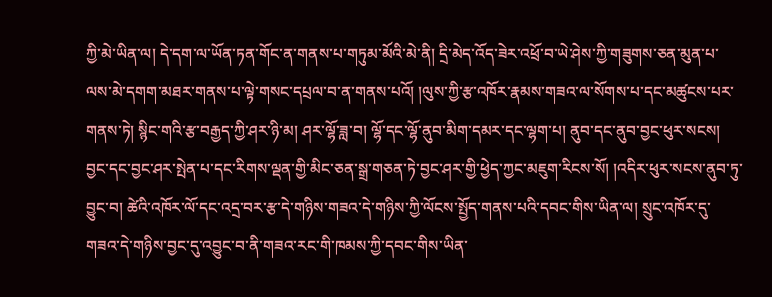ཀྱི་མེ་ཡིན་ལ། དེ་དག་ལ་ཡོན་ཏན་གོང་ན་གནས་པ་གཏུམ་མོའི་མེ་ནི། དྲི་མེད་འོད་ཟེར་འཕྲོ་བ་ཡེ་ཤེས་ཀྱི་གཟུགས་ཅན་མུན་པ་ལས་མེ་དགག་མཐར་གནས་པ་ལྟེ་གསང་དཔྲལ་བ་ན་གནས་པའོ། །ལུས་ཀྱི་རྩ་འཁོར་རྣམས་གཟའ་ལ་སོགས་པ་དང་མཚུངས་པར་གནས་ཏེ། སྙིང་གའི་རྩ་བརྒྱད་ཀྱི་ཤར་ཉི་མ། ཤར་ལྷོ་ཟླ་བ། ལྷོ་དང་ལྷོ་ནུབ་མིག་དམར་དང་ལྷག་པ། ནུབ་དང་ནུབ་བྱང་ཕུར་སངས། བྱང་དང་བྱང་ཤར་སྤེན་པ་དང་རིགས་ལྡན་གྱི་མིང་ཅན་སྒྲ་གཅན་ཏེ་བྱང་ཤར་གྱི་ཕྱེད་ཀྱང་མཇུག་རིངས་སོ། །འདིར་ཕུར་སངས་ནུབ་ཏུ་བྱུང་བ། ཚེའི་འཁོར་ལོ་དང་འདྲ་བར་རྩ་དེ་གཉིས་གཟའ་དེ་གཉིས་ཀྱི་ལོངས་སྤྱོད་གནས་པའི་དབང་གིས་ཡིན་ལ། སྲུང་འཁོར་དུ་གཟའ་དེ་གཉིས་བྱང་དུ་འབྱུང་བ་ནི་གཟའ་རང་གི་ཁམས་ཀྱི་དབང་གིས་ཡིན་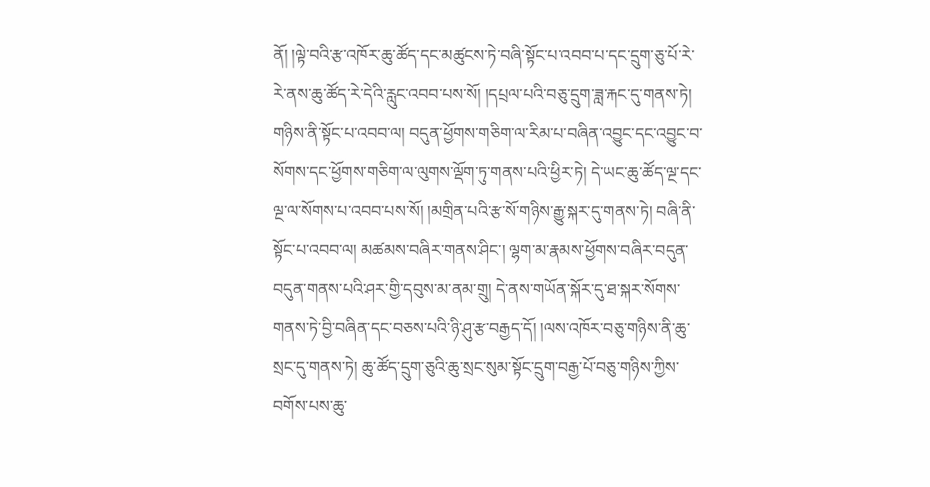ནོ། །ལྟེ་བའི་རྩ་འཁོར་ཆུ་ཚོད་དང་མཚུངས་ཏེ་བཞི་སྟོང་པ་འབབ་པ་དང་དྲུག་ཅུ་པོ་རེ་རེ་ནས་ཆུ་ཚོད་རེ་དེའི་རླུང་འབབ་པས་སོ། །དཔྲལ་པའི་བཅུ་དྲུག་ཟླ་རྐང་དུ་གནས་ཏེ། གཉིས་ནི་སྟོང་པ་འབབ་ལ། བདུན་ཕྱོགས་གཅིག་ལ་རིམ་པ་བཞིན་འབྱུང་དང་འབྱུང་བ་སོགས་དང་ཕྱོགས་གཅིག་ལ་ལུགས་ལྡོག་ཏུ་གནས་པའི་ཕྱིར་ཏེ། དེ་ཡང་ཆུ་ཚོད་ལྔ་དང་ལྔ་ལ་སོགས་པ་འབབ་པས་སོ། །མགྲིན་པའི་རྩ་སོ་གཉིས་རྒྱུ་སྐར་དུ་གནས་ཏེ། བཞི་ནི་སྟོང་པ་འབབ་ལ། མཚམས་བཞིར་གནས་ཤིང་། ལྷག་མ་རྣམས་ཕྱོགས་བཞིར་བདུན་བདུན་གནས་པའི་ཤར་གྱི་དབུས་མ་ནམ་གྲུ། དེ་ནས་གཡོན་སྐོར་དུ་ཐ་སྐར་སོགས་གནས་ཏེ་བྱི་བཞིན་དང་བཅས་པའི་ཉི་ཤུ་རྩ་བརྒྱད་དོ། །ལས་འཁོར་བཅུ་གཉིས་ནི་ཆུ་སྲང་དུ་གནས་ཏེ། ཆུ་ཚོད་དྲུག་ཅུའི་ཆུ་སྲང་སུམ་སྟོང་དྲུག་བརྒྱ་པོ་བཅུ་གཉིས་ཀྱིས་བགོས་པས་ཆུ་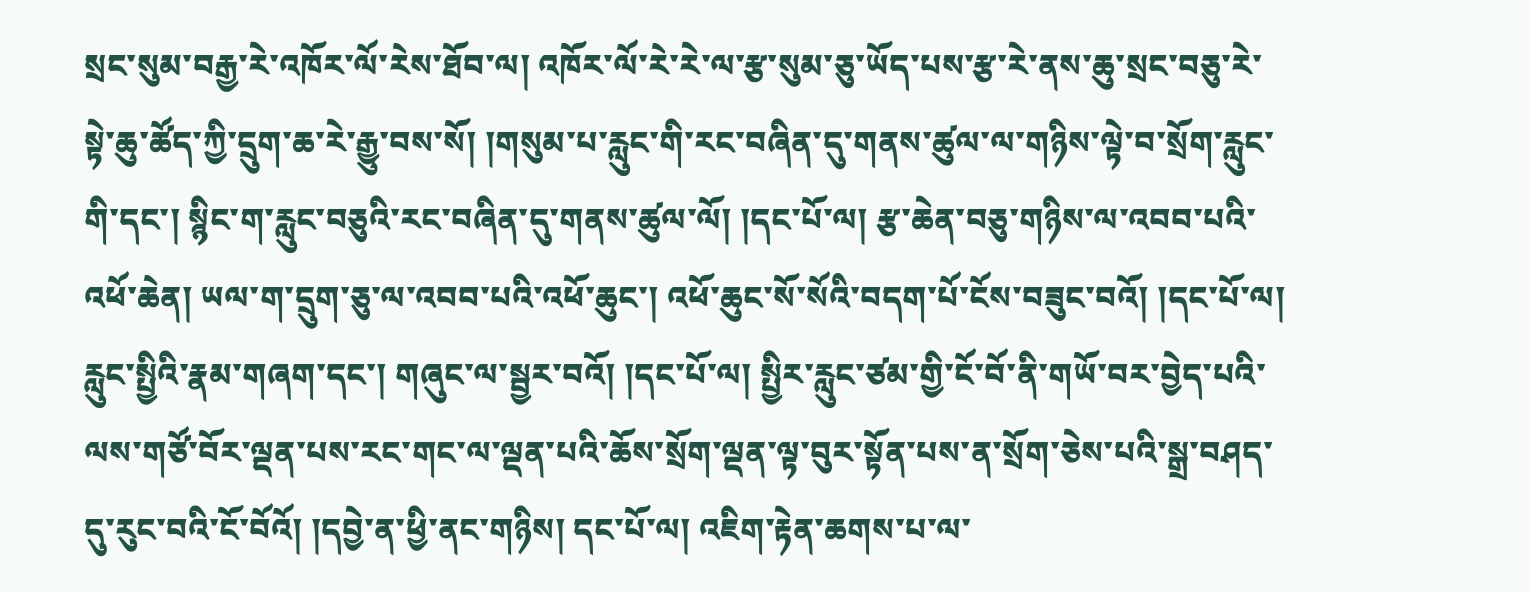སྲང་སུམ་བརྒྱ་རེ་འཁོར་ལོ་རེས་ཐོབ་ལ། འཁོར་ལོ་རེ་རེ་ལ་རྩ་སུམ་ཅུ་ཡོད་པས་རྩ་རེ་ནས་ཆུ་སྲང་བཅུ་རེ་སྟེ་ཆུ་ཚོད་ཀྱི་དྲུག་ཆ་རེ་རྒྱུ་བས་སོ། །གསུམ་པ་རླུང་གི་རང་བཞིན་དུ་གནས་ཚུལ་ལ་གཉིས་ལྟེ་བ་སྲོག་རླུང་གི་དང་། སྙིང་ག་རླུང་བཅུའི་རང་བཞིན་དུ་གནས་ཚུལ་ལོ། །དང་པོ་ལ། རྩ་ཆེན་བཅུ་གཉིས་ལ་འབབ་པའི་འཕོ་ཆེན། ཡལ་ག་དྲུག་ཅུ་ལ་འབབ་པའི་འཕོ་ཆུང་། འཕོ་ཆུང་སོ་སོའི་བདག་པོ་ངོས་བཟུང་བའོ། །དང་པོ་ལ། རླུང་སྤྱིའི་རྣམ་གཞག་དང་། གཞུང་ལ་སྦྱར་བའོ། །དང་པོ་ལ། སྤྱིར་རླུང་ཙམ་གྱི་ངོ་བོ་ནི་གཡོ་བར་བྱེད་པའི་ལས་གཙོ་བོར་ལྡན་པས་རང་གང་ལ་ལྡན་པའི་ཆོས་སྲོག་ལྡན་ལྟ་བུར་སྟོན་པས་ན་སྲོག་ཅེས་པའི་སྒྲ་བཤད་དུ་རུང་བའི་ངོ་བོའོ། །དབྱེ་ན་ཕྱི་ནང་གཉིས། དང་པོ་ལ། འཇིག་རྟེན་ཆགས་པ་ལ་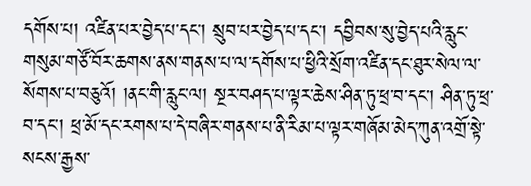དགོས་པ། འཛིན་པར་བྱེད་པ་དང་། སྲུབ་པར་བྱེད་པ་དང་། དབྱིབས་སུ་བྱེད་པའི་རླུང་གསུམ་གཙོ་བོར་ཆགས་ནས་གནས་པ་ལ་དགོས་པ་ཕྱིའི་སྲོག་འཛིན་དང་ཐུར་སེལ་ལ་སོགས་པ་བཅུའོ། །ནང་གི་རླུང་ལ། སྔར་བཤད་པ་ལྟར་ཆེས་ཤིན་ཏུ་ཕྲ་བ་དང་། ཤིན་ཏུ་ཕྲ་བ་དང་། ཕྲ་མོ་དང་རགས་པ་དེ་བཞིར་གནས་པ་ནི་རིམ་པ་ལྟར་གཞོམ་མེད་ཀུན་འགྲོ་སྟེ་སངས་རྒྱས་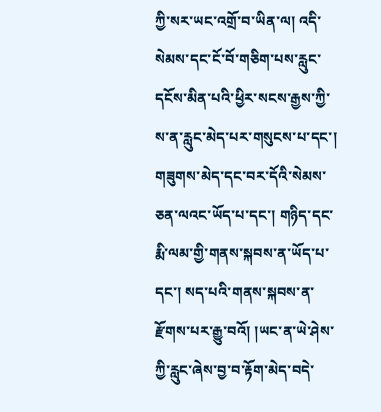ཀྱི་སར་ཡང་འགྲོ་བ་ཡིན་ལ། འདི་སེམས་དང་ངོ་བོ་གཅིག་པས་རླུང་དངོས་མིན་པའི་ཕྱིར་སངས་རྒྱས་ཀྱི་ས་ན་རླུང་མེད་པར་གསུངས་པ་དང་། གཟུགས་མེད་དང་བར་དོའི་སེམས་ཅན་ལའང་ཡོད་པ་དང་། གཉིད་དང་རྨི་ལམ་གྱི་གནས་སྐབས་ན་ཡོད་པ་དང་། སད་པའི་གནས་སྐབས་ན་རྫོགས་པར་རྒྱུ་བའོ། །ཡང་ན་ཡེ་ཤེས་ཀྱི་རླུང་ཞེས་བྱ་བ་རྟོག་མེད་བདེ་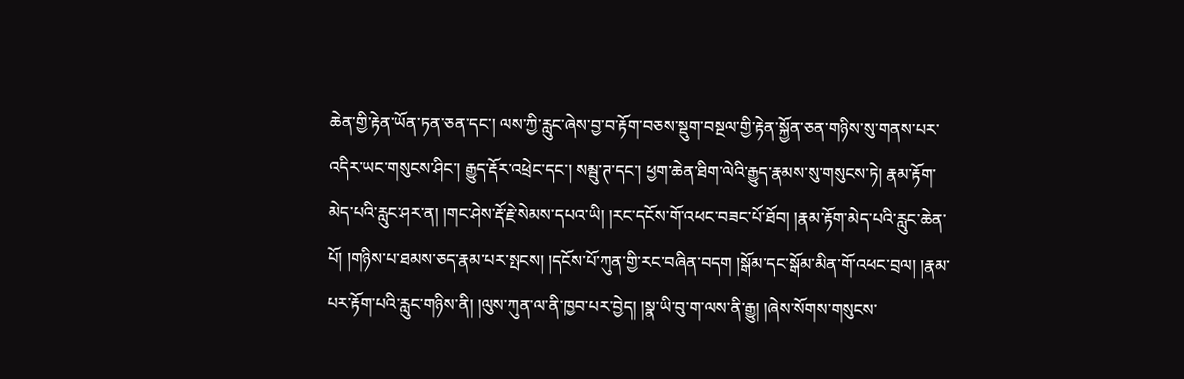ཆེན་གྱི་རྟེན་ཡོན་ཏན་ཅན་དང་། ལས་ཀྱི་རླུང་ཞེས་བྱ་བ་རྟོག་བཅས་སྡུག་བསྔལ་གྱི་རྟེན་སྐྱོན་ཅན་གཉིས་སུ་གནས་པར་འདིར་ཡང་གསུངས་ཤིང་། རྒྱུད་རྡོར་འཕྲེང་དང་། སམྦུ་ཊ་དང་། ཕྱག་ཆེན་ཐིག་ལེའི་རྒྱུད་རྣམས་སུ་གསུངས་ཏེ། རྣམ་རྟོག་མེད་པའི་རླུང་ཤར་ན། །གང་ཤེས་རྡོ་རྗེ་སེམས་དཔའ་ཡི། །རང་དངོས་གོ་འཕང་བཟང་པོ་ཐོབ། །རྣམ་རྟོག་མེད་པའི་རླུང་ཆེན་པོ། །གཉིས་པ་ཐམས་ཅད་རྣམ་པར་སྤངས། །དངོས་པོ་ཀུན་གྱི་རང་བཞིན་བདག །སྒོམ་དང་སྒོམ་མིན་གོ་འཕང་བྲལ། །རྣམ་པར་རྟོག་པའི་རླུང་གཉིས་ནི། །ལུས་ཀུན་ལ་ནི་ཁྱབ་པར་བྱེད། །སྣ་ཡི་བུ་ག་ལས་ནི་རྒྱུ། །ཞེས་སོགས་གསུངས་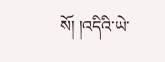སོ། །འདིའི་ཡེ་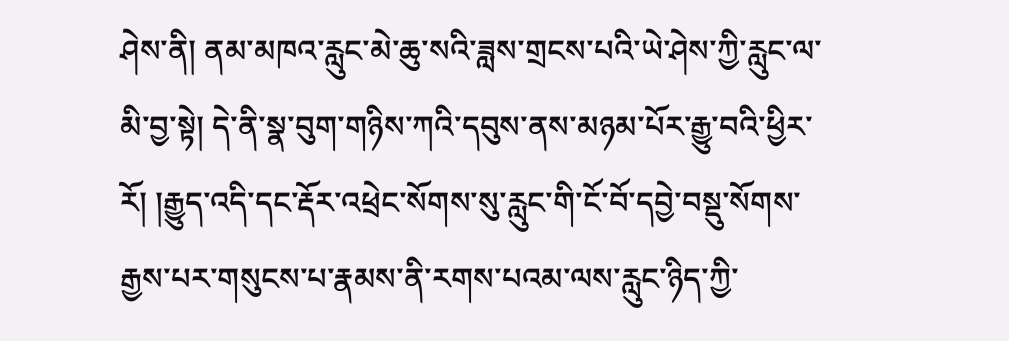ཤེས་ནི། ནམ་མཁའ་རླུང་མེ་ཆུ་སའི་ཟླས་གྲངས་པའི་ཡེ་ཤེས་ཀྱི་རླུང་ལ་མི་བྱ་སྟེ། དེ་ནི་སྣ་བུག་གཉིས་ཀའི་དབུས་ནས་མཉམ་པོར་རྒྱུ་བའི་ཕྱིར་རོ། །རྒྱུད་འདི་དང་རྡོར་འཕྲེང་སོགས་སུ་རླུང་གི་ངོ་བོ་དབྱེ་བསྡུ་སོགས་རྒྱས་པར་གསུངས་པ་རྣམས་ནི་རགས་པའམ་ལས་རླུང་ཉིད་ཀྱི་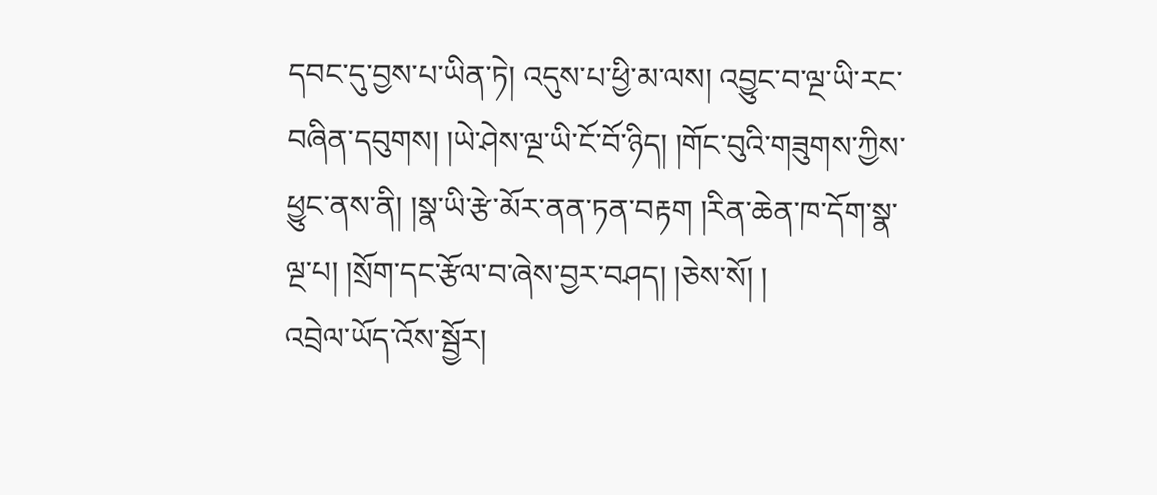དབང་དུ་བྱས་པ་ཡིན་ཏེ། འདུས་པ་ཕྱི་མ་ལས། འབྱུང་བ་ལྔ་ཡི་རང་བཞིན་དབུགས། །ཡེ་ཤེས་ལྔ་ཡི་ངོ་བོ་ཉིད། །གོང་བུའི་གཟུགས་ཀྱིས་ཕྱུང་ནས་ནི། །སྣ་ཡི་རྩེ་མོར་ནན་ཏན་བརྟག །རིན་ཆེན་ཁ་དོག་སྣ་ལྔ་པ། །སྲོག་དང་རྩོལ་བ་ཞེས་བྱར་བཤད། །ཅེས་སོ། །
འབྲེལ་ཡོད་འོས་སྦྱོར།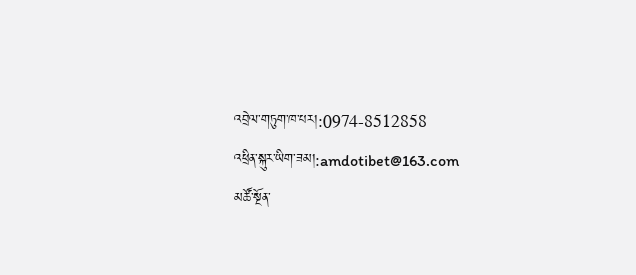འབྲེལ་གཏུག་ཁ་པར།:0974-8512858
འཕྲིན་སྐུར་ཡིག་ཟམ།:amdotibet@163.com
མཚོ་སྔོན་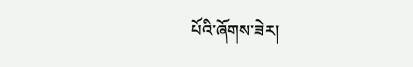པོའི་ཞོགས་ཟེར།